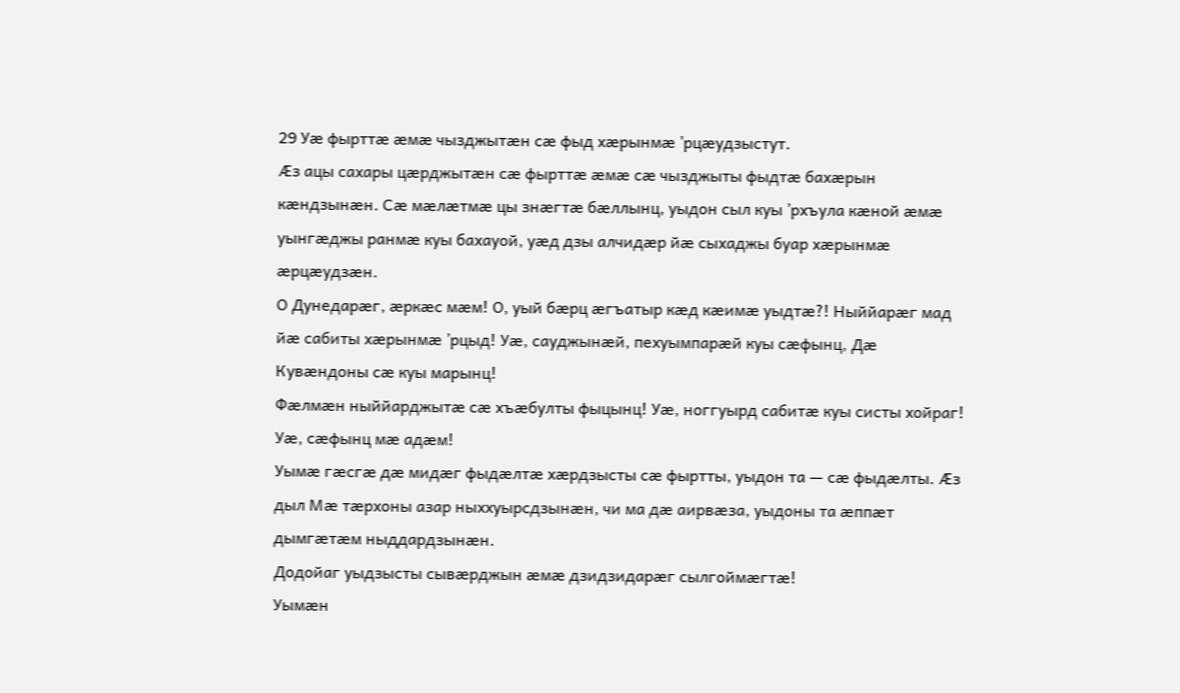29 Уӕ фырттӕ ӕмӕ чызджытӕн сӕ фыд хӕрынмӕ ’рцӕудзыстут.
Ӕз ацы сахары цӕрджытӕн сӕ фырттӕ ӕмӕ сӕ чызджыты фыдтӕ бахӕрын кӕндзынӕн. Сӕ мӕлӕтмӕ цы знӕгтӕ бӕллынц, уыдон сыл куы ’рхъула кӕной ӕмӕ уынгӕджы ранмӕ куы бахауой, уӕд дзы алчидӕр йӕ сыхаджы буар хӕрынмӕ ӕрцӕудзӕн.
О Дунедарӕг, ӕркӕс мӕм! О, уый бӕрц ӕгъатыр кӕд кӕимӕ уыдтӕ?! Ныййарӕг мад йӕ сабиты хӕрынмӕ ’рцыд! Уӕ, сауджынӕй, пехуымпарӕй куы сӕфынц, Дӕ Кувӕндоны сӕ куы марынц!
Фӕлмӕн ныййарджытӕ сӕ хъӕбулты фыцынц! Уӕ, ноггуырд сабитӕ куы систы хойраг! Уӕ, сӕфынц мӕ адӕм!
Уымӕ гӕсгӕ дӕ мидӕг фыдӕлтӕ хӕрдзысты сӕ фыртты, уыдон та — сӕ фыдӕлты. Ӕз дыл Мӕ тӕрхоны азар ныххуырсдзынӕн, чи ма дӕ аирвӕза, уыдоны та ӕппӕт дымгӕтӕм ныддардзынӕн.
Додойаг уыдзысты сывӕрджын ӕмӕ дзидзидарӕг сылгоймӕгтӕ!
Уымӕн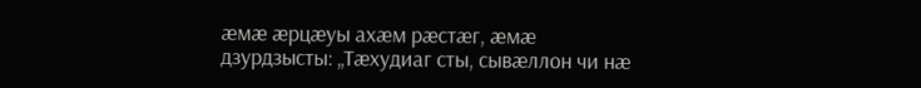ӕмӕ ӕрцӕуы ахӕм рӕстӕг, ӕмӕ дзурдзысты: „Тӕхудиаг сты, сывӕллон чи нӕ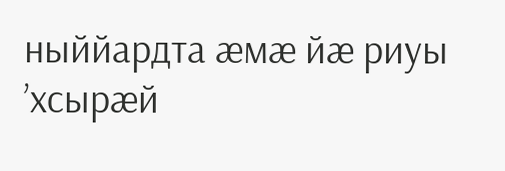ныййардта ӕмӕ йӕ риуы ’хсырӕй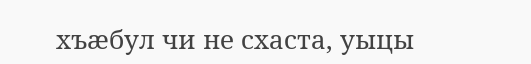хъӕбул чи не схаста, уыцы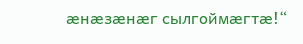ӕнӕзӕнӕг сылгоймӕгтӕ!“